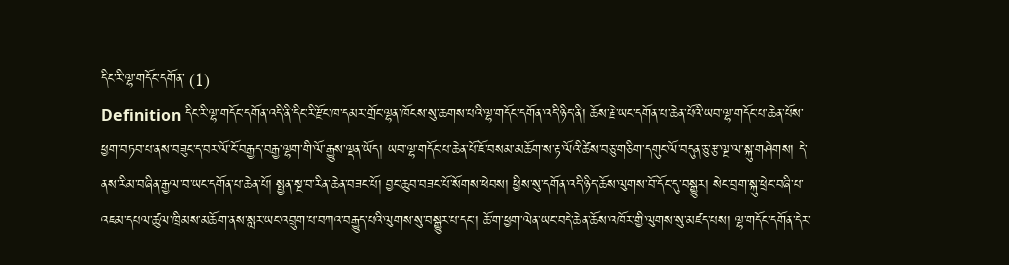དིང་རི་ལྷ་གདོང་དགོན་ (1)
Definition དིང་རི་ལྷ་གདོང་དགོན་འདི་ནི་དིང་རི་རྫོང་ཁ་དམར་གྲོང་ལྷན་ཁོངས་སུ་ཆགས་པའི་ལྷ་གདོང་དགོན་འདི་ཉིད་ནི། ཆོས་རྗེ་ཡང་དགོན་པ་ཆེན་པོའི་ཡབ་ལྷ་གདོང་པ་ཆེན་པོས་ཕྱག་བཏབ་པ་ནས་བཟུང་ད་བར་ལོ་ངོ་བརྒྱད་བརྒྱ་ལྷག་གི་ལོ་རྒྱུས་ལྡན་ཡོད། ཡབ་ལྷ་གདོང་པ་ཆེན་པོ་ཇོ་བསམ་མཆོག་ས་རྟ་ལོའི་ཚེས་བཅུ་གཅིག་དགུང་ལོ་བདུན་ཅུ་རྩ་ལྔ་ལ་སྐུ་གཤེགས། དེ་ནས་རིམ་བཞིན་རྒྱལ་བ་ཡང་དགོན་པ་ཆེན་པོ། སྤྱན་སྔ་བ་རིན་ཆེན་བཟང་པོ། བྱང་ཆུབ་བཟང་པོ་སོགས་ཕེབས། ཕྱིས་སུ་དགོན་འདི་ཉིད་ཆོས་ལུགས་བོ་དོང་དུ་བསྒྱུར། སེང་བྲག་སྐུ་ཕྲེང་བཞི་པ་འཇམ་དཔལ་ཚུལ་ཁྲིམས་མཆོག་ནས་སླར་ཡང་འབྲུག་པ་བཀའ་བརྒྱུད་པའི་ལུགས་སུ་བསྒྱུར་པ་དང་། ཆོ་ག་ཕྱག་ལེན་ཡང་བདེ་ཆེན་ཆོས་འཁོར་གྱི་ལུགས་སུ་མཛད་པས། ལྷ་གདོང་དགོན་དེར་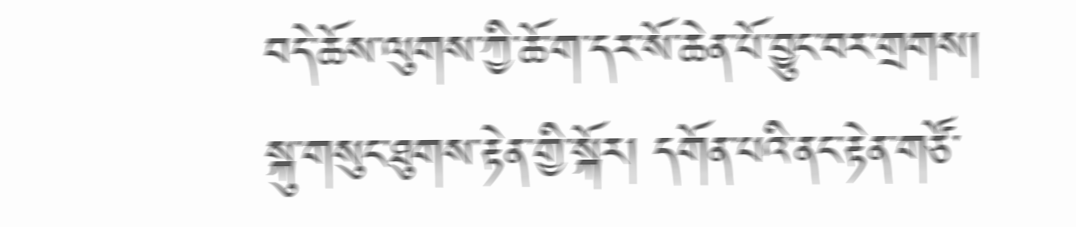བདེ་ཆོས་ལུགས་ཀྱི་ཆོ་ག་དར་སོ་ཆེན་པོ་བྱུང་བར་གྲགས། སྐུ་གསུང་ཐུགས་རྟེན་གྱི་སྐོར། དགོན་པའི་ནང་རྟེན་གཙོ་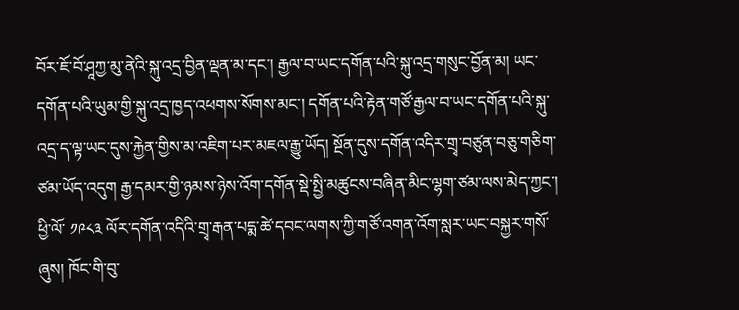བོར་ཇོ་བོ་ཤཱཀྱ་མུ་ནེའི་སྐུ་འདྲ་བྱིན་ལྡན་མ་དང་། རྒྱལ་བ་ཡང་དགོན་པའི་སྐུ་འདྲ་གསུང་བྱོན་མ། ཡང་དགོན་པའི་ཡུམ་གྱི་སྐུ་འདྲ་ཁྱད་འཕགས་སོགས་མང་། དགོན་པའི་རྟེན་གཙོ་རྒྱལ་བ་ཡང་དགོན་པའི་སྐུ་འདྲ་ད་ལྟ་ཡང་དུས་རྐྱེན་གྱིས་མ་འཇིག་པར་མཇལ་རྒྱུ་ཡོད། སྔོན་དུས་དགོན་འདིར་གྲྭ་བཙུན་བཅུ་གཅིག་ཙམ་ཡོད་འདུག རྒྱ་དམར་གྱི་ཉམས་ཉེས་འོག་དགོན་སྡེ་སྤྱི་མཚུངས་བཞིན་མིང་ལྷག་ཙམ་ལས་མེད་ཀྱང་། ཕྱི་ལོ་ ༡༩༨༣ ལོར་དགོན་འདིའི་གྲྭ་རྒན་པདྨ་ཚེ་དབང་ལགས་ཀྱི་གཙོ་འགན་འོག་སླར་ཡང་བསྐྱར་གསོ་ཞུས། ཁོང་གི་བུ་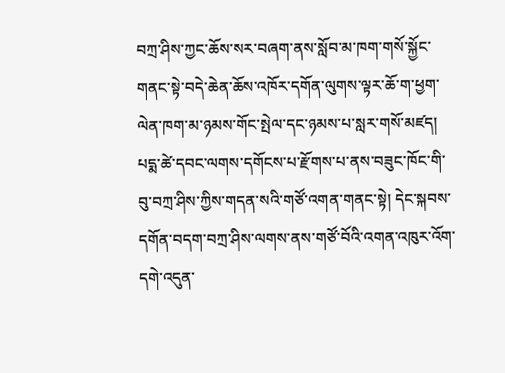བཀྲ་ཤིས་ཀྱང་ཆོས་སར་བཞག་ནས་སློབ་མ་ཁག་གསོ་སྐྱོང་གནང་སྟེ་བདེ་ཆེན་ཆོས་འཁོར་དགོན་ལུགས་ལྟར་ཆོ་ག་ཕྱག་ལེན་ཁག་མ་ཉམས་གོང་སྤེལ་དང་ཉམས་པ་སླར་གསོ་མཛད། པདྨ་ཚེ་དབང་ལགས་དགོངས་པ་རྫོགས་པ་ནས་བཟུང་ཁོང་གི་བུ་བཀྲ་ཤིས་ཀྱིས་གདན་སའི་གཙོ་འགན་གནང་སྟེ། དེང་སྐབས་དགོན་བདག་བཀྲ་ཤིས་ལགས་ནས་གཙོ་བོའི་འགན་འཁུར་འོག་དགེ་འདུན་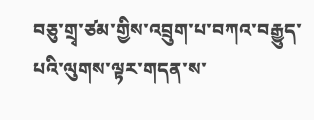བཅུ་གྲྭ་ཙམ་གྱིས་འབྲུག་པ་བཀའ་བརྒྱུད་པའི་ལུགས་ལྟར་གདན་ས་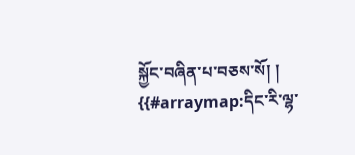སྐྱོང་བཞིན་པ་བཅས་སོ། །
{{#arraymap:དིང་རི་ལྷ་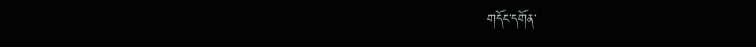གདོང་དགོན་